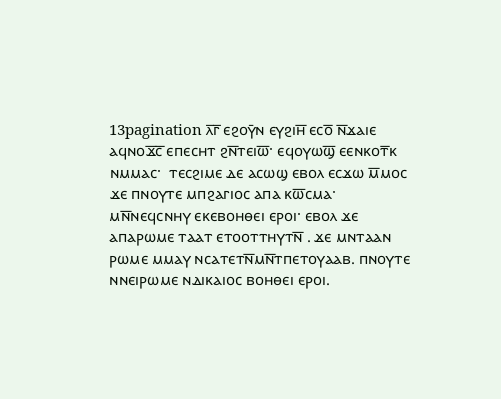13pagination ⲗ︦ⲅ︦ ⲉϩⲟⲩ̄ⲛ ⲉⲩϩⲓⲏ︦ ⲉⲥⲟ︦ ⲛ︦ϫⲁⲓⲉ ⲁϥⲛⲟϫ︦ⲥ︦ ⲉⲡⲉⲥⲏⲧ ϩⲛ︦ⲧⲉⲓⲱ︦· ⲉϥⲟⲩⲱϣ︦ ⲉⲉⲛⲕⲟⲧ︦ⲕ ⲛⲙⲙⲁⲥ·  ⲧⲉⲥϩⲓⲙⲉ ⲇⲉ ⲁⲥⲱϣ ⲉⲃⲟⲗ ⲉⲥϫⲱ ⲙ︦ⲙⲟⲥ ϫⲉ ⲡⲛⲟⲩⲧⲉ ⲙⲡϩⲁⲅⲓⲟⲥ ⲁⲡⲁ ⲕⲱ︦ⲥⲙⲁ· ⲙⲛ︦ⲛⲉϥⲥⲛⲏⲩ ⲉⲕⲉⲃⲟⲏⲑⲉⲓ ⲉⲣⲟⲓ· ⲉⲃⲟⲗ ϫⲉ ⲁⲡⲁⲣⲱⲙⲉ ⲧⲁⲁⲧ ⲉⲧⲟⲟⲧⲧⲏⲩⲧⲛ︦ . ϫⲉ ⲙⲛⲧⲁⲁⲛ ⲣⲱⲙⲉ ⲙⲙⲁⲩ ⲛⲥⲁⲧⲉⲧⲛ︦ⲙⲛ︦ⲧⲡⲉⲧⲟⲩⲁⲁⲃ. ⲡⲛⲟⲩⲧⲉ ⲛⲛⲉⲓⲣⲱⲙⲉ ⲛⲇⲓⲕⲁⲓⲟⲥ ⲃⲟⲏⲑⲉⲓ ⲉⲣⲟⲓ.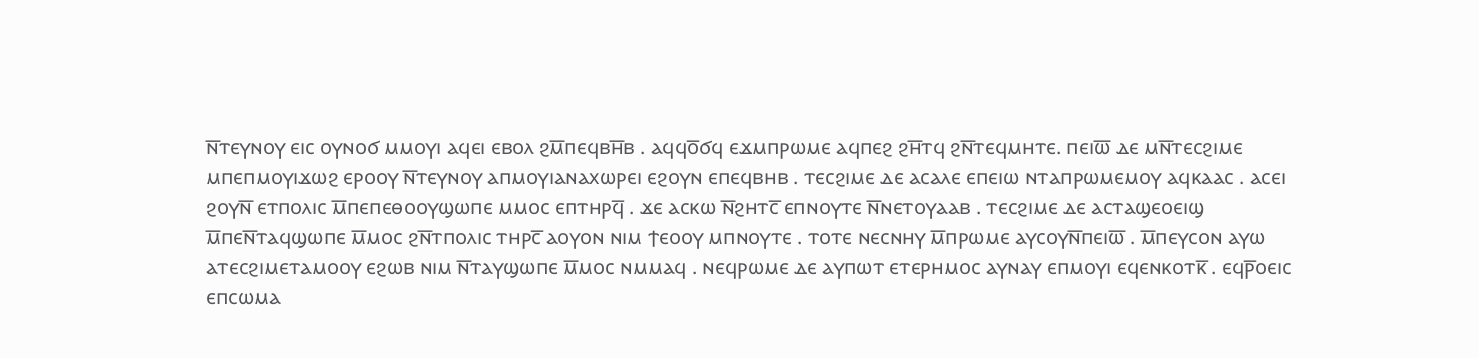ⲛ︦ⲧⲉⲩⲛⲟⲩ ⲉⲓⲥ ⲟⲩⲛⲟϭ ⲙⲙⲟⲩⲓ ⲁϥⲉⲓ ⲉⲃⲟⲗ ϩⲙ︦ⲡⲉϥⲃⲏ︦ⲃ . ⲁϥϥⲟ︦ϭϥ ⲉϫⲙⲡⲣⲱⲙⲉ ⲁϥⲡⲉϩ ϩⲏ︦ⲧϥ ϩⲛ︦ⲧⲉϥⲙⲏⲧⲉ. ⲡⲉⲓⲱ︦ ⲇⲉ ⲙⲛ︦ⲧⲉⲥϩⲓⲙⲉ ⲙⲡⲉⲡⲙⲟⲩⲓϫⲱϩ ⲉⲣⲟⲟⲩ ⲛ︦ⲧⲉⲩⲛⲟⲩ ⲁⲡⲙⲟⲩⲓⲁⲛⲁⲭⲱⲣⲉⲓ ⲉϩⲟⲩⲛ ⲉⲡⲉϥⲃⲏⲃ . ⲧⲉⲥϩⲓⲙⲉ ⲇⲉ ⲁⲥⲁⲗⲉ ⲉⲡⲉⲓⲱ ⲛⲧⲁⲡⲣⲱⲙⲉⲙⲟⲩ ⲁϥⲕⲁⲁⲥ . ⲁⲥⲉⲓ ϩⲟⲩⲛ︦ ⲉⲧⲡⲟⲗⲓⲥ ⲙ︦ⲡⲉⲡⲉⲑⲟⲟⲩϣⲱⲡⲉ ⲙⲙⲟⲥ ⲉⲡⲧⲏⲣϥ︦ . ϫⲉ ⲁⲥⲕⲱ ⲛ︦ϩⲏⲧⲥ︦ ⲉⲡⲛⲟⲩⲧⲉ ⲛ︦ⲛⲉⲧⲟⲩⲁⲁⲃ . ⲧⲉⲥϩⲓⲙⲉ ⲇⲉ ⲁⲥⲧⲁϣⲉⲟⲉⲓϣ ⲙ︦ⲡⲉⲛ︦ⲧⲁϥϣⲱⲡⲉ ⲙ︦ⲙⲟⲥ ϩⲛ︦ⲧⲡⲟⲗⲓⲥ ⲧⲏⲣⲥ︦ ⲁⲟⲩⲟⲛ ⲛⲓⲙ ϯⲉⲟⲟⲩ ⲙⲡⲛⲟⲩⲧⲉ . ⲧⲟⲧⲉ ⲛⲉⲥⲛⲏⲩ ⲙ︦ⲡⲣⲱⲙⲉ ⲁⲩⲥⲟⲩⲛ︦ⲡⲉⲓⲱ︦ . ⲙ︦ⲡⲉⲩⲥⲟⲛ ⲁⲩⲱ ⲁⲧⲉⲥϩⲓⲙⲉⲧⲁⲙⲟⲟⲩ ⲉϩⲱⲃ ⲛⲓⲙ ⲛ︦ⲧⲁⲩϣⲱⲡⲉ ⲙ︦ⲙⲟⲥ ⲛⲙⲙⲁϥ . ⲛⲉϥⲣⲱⲙⲉ ⲇⲉ ⲁⲩⲡⲱⲧ ⲉⲧⲉⲣⲏⲙⲟⲥ ⲁⲩⲛⲁⲩ ⲉⲡⲙⲟⲩⲓ ⲉϥⲉⲛⲕⲟⲧⲕ︦ . ⲉϥⲣ︦ⲟⲉⲓⲥ ⲉⲡⲥⲱⲙⲁ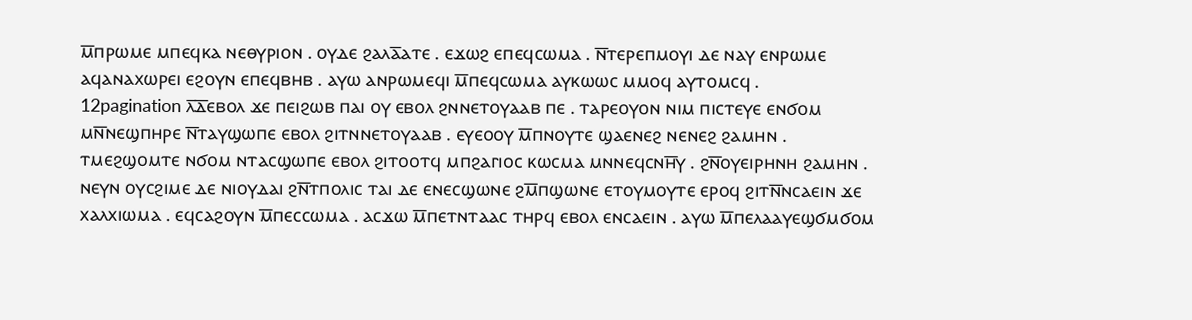ⲙ︦ⲡⲣⲱⲙⲉ ⲙⲡⲉϥⲕⲁ ⲛⲉⲑⲩⲣⲓⲟⲛ . ⲟⲩⲇⲉ ϩⲁⲗⲁ︦ⲁⲧⲉ . ⲉϫⲱϩ ⲉⲡⲉϥⲥⲱⲙⲁ . ⲛ︦ⲧⲉⲣⲉⲡⲙⲟⲩⲓ ⲇⲉ ⲛⲁⲩ ⲉⲛⲣⲱⲙⲉ ⲁϥⲁⲛⲁⲭⲱⲣⲉⲓ ⲉϩⲟⲩⲛ ⲉⲡⲉϥⲃⲏⲃ . ⲁⲩⲱ ⲁⲛⲣⲱⲙⲉϥⲓ ⲙ︦ⲡⲉϥⲥⲱⲙⲁ ⲁⲩⲕⲱⲱⲥ ⲙⲙⲟϥ ⲁⲩⲧⲟⲙⲥϥ .
12pagination ⲗ︦ⲇ︦ⲉⲃⲟⲗ ϫⲉ ⲡⲉⲓϩⲱⲃ ⲡⲁⲓ ⲟⲩ ⲉⲃⲟⲗ ϩⲛⲛⲉⲧⲟⲩⲁⲁⲃ ⲡⲉ . ⲧⲁⲣⲉⲟⲩⲟⲛ ⲛⲓⲙ ⲡⲓⲥⲧⲉⲩⲉ ⲉⲛϭⲟⲙ ⲙⲛ︦ⲛⲉϣⲡⲏⲣⲉ ⲛ︦ⲧⲁⲩϣⲱⲡⲉ ⲉⲃⲟⲗ ϩⲓⲧⲛⲛⲉⲧⲟⲩⲁⲁⲃ . ⲉⲩⲉⲟⲟⲩ ⲙ︦ⲡⲛⲟⲩⲧⲉ ϣⲁⲉⲛⲉϩ ⲛⲉⲛⲉϩ ϩⲁⲙⲏⲛ . ⲧⲙⲉϩϣⲟⲙⲧⲉ ⲛϭⲟⲙ ⲛⲧⲁⲥϣⲱⲡⲉ ⲉⲃⲟⲗ ϩⲓⲧⲟⲟⲧϥ ⲙⲡϩⲁⲅⲓⲟⲥ ⲕⲱⲥⲙⲁ ⲙⲛⲛⲉϥⲥⲛⲏ︦ⲩ . ϩⲛ︦ⲟⲩⲉⲓⲣⲏⲛⲏ ϩⲁⲙⲏⲛ . ⲛⲉⲩⲛ ⲟⲩⲥϩⲓⲙⲉ ⲇⲉ ⲛⲓⲟⲩⲇⲁⲓ ϩⲛ︦ⲧⲡⲟⲗⲓⲥ ⲧⲁⲓ ⲇⲉ ⲉⲛⲉⲥϣⲱⲛⲉ ϩⲙ︦ⲡϣⲱⲛⲉ ⲉⲧⲟⲩⲙⲟⲩⲧⲉ ⲉⲣⲟϥ ϩⲓⲧⲛ︦ⲛⲥⲁⲉⲓⲛ ϫⲉ ⲭⲁⲗⲭⲓⲱⲙⲁ . ⲉϥⲥⲁϩⲟⲩⲛ ⲙ︦ⲡⲉⲥⲥⲱⲙⲁ . ⲁⲥϫⲱ ⲙ︦ⲡⲉⲧⲛⲧⲁⲁⲥ ⲧⲏⲣϥ ⲉⲃⲟⲗ ⲉⲛⲥⲁⲉⲓⲛ . ⲁⲩⲱ ⲙ︦ⲡⲉⲗⲁⲁⲩⲉϣϭⲙϭⲟⲙ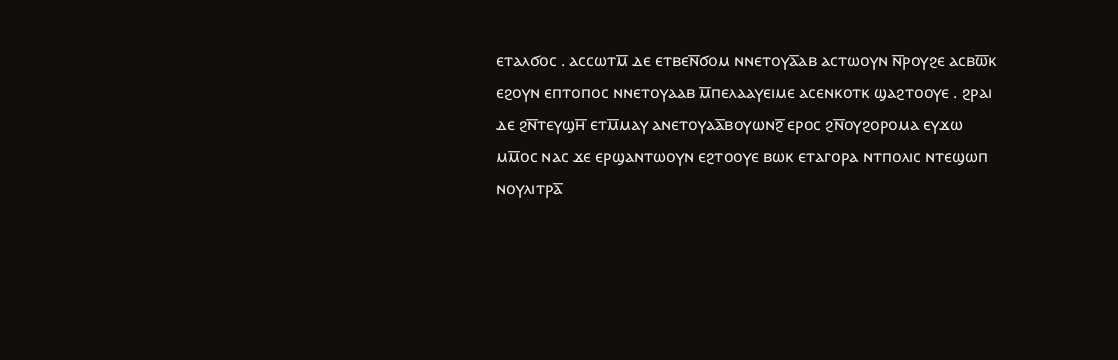ⲉⲧⲁⲗϭⲟⲥ . ⲁⲥⲥⲱⲧⲙ︦ ⲇⲉ ⲉⲧⲃⲉⲛ︦ϭⲟⲙ ⲛⲛⲉⲧⲟⲩⲁ︦ⲁⲃ ⲁⲥⲧⲱⲟⲩⲛ ⲛ︦ⲣⲟⲩϩⲉ ⲁⲥⲃⲱ︦ⲕ ⲉϩⲟⲩⲛ ⲉⲡⲧⲟⲡⲟⲥ ⲛⲛⲉⲧⲟⲩⲁⲁⲃ ⲙ︦ⲡⲉⲗⲁⲁⲩⲉⲓⲙⲉ ⲁⲥⲉⲛⲕⲟⲧⲕ ϣⲁϩⲧⲟⲟⲩⲉ . ϩⲣⲁⲓ ⲇⲉ ϩⲛ︦ⲧⲉⲩϣⲏ︦ ⲉⲧⲙ︦ⲙⲁⲩ ⲁⲛⲉⲧⲟⲩⲁⲁ︦ⲃⲟⲩⲱⲛϩ︦ ⲉⲣⲟⲥ ϩⲛ︦ⲟⲩϩⲟⲣⲟⲙⲁ ⲉⲩϫⲱ ⲙⲙ︦ⲟⲥ ⲛⲁⲥ ϫⲉ ⲉⲣϣⲁⲛⲧⲱⲟⲩⲛ ⲉϩⲧⲟⲟⲩⲉ ⲃⲱⲕ ⲉⲧⲁⲅⲟⲣⲁ ⲛⲧⲡⲟⲗⲓⲥ ⲛⲧⲉϣⲱⲡ ⲛⲟⲩⲗⲓⲧⲣⲁ︦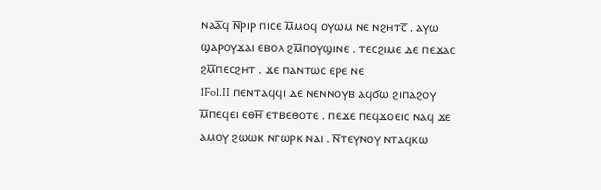ⲛⲁⲁ︦ϥ ⲛ︦ⲣⲓⲣ ⲡⲓⲥⲉ ⲙ︦ⲙⲟϥ ⲟⲩⲱⲙ ⲛⲉ ⲛϩⲏⲧⲥ︦ . ⲁⲩⲱ ϣⲁⲣⲟⲩϫⲁⲓ ⲉⲃⲟⲗ ϩⲙ︦ⲡⲟⲩϣⲓⲛⲉ . ⲧⲉⲥϩⲓⲙⲉ ⲇⲉ ⲡⲉϫⲁⲥ ϩⲙ︦ⲡⲉⲥϩⲏⲧ . ϫⲉ ⲡⲁⲛⲧⲱⲥ ⲉⲣⲉ ⲛⲉ
1Fol.II ⲡⲉⲛⲧⲁϥϥⲓ ⲇⲉ ⲛⲉⲛⲛⲟⲩⲃ ⲁϥϭⲱ ϩⲓⲡⲁϩⲟⲩ ⲙ︦ⲡⲉϥⲉⲓ ⲉⲑⲏ︦ ⲉⲧⲃⲉⲑⲟⲧⲉ . ⲡⲉϫⲉ ⲡⲉϥϫⲟⲉⲓⲥ ⲛⲁϥ ϫⲉ ⲁⲙⲟⲩ ϩⲱⲱⲕ ⲛⲅⲱⲣⲕ ⲛⲁⲓ . ⲛ︦ⲧⲉⲩⲛⲟⲩ ⲛⲧⲁϥⲕⲱ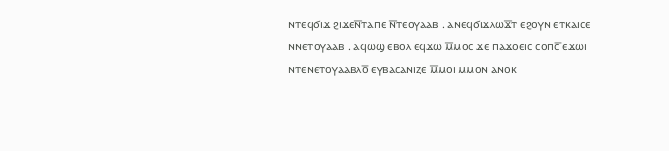ⲛⲧⲉϥϭⲓϫ ϩⲓϫⲉⲛ︦ⲧⲁⲡⲉ ⲛ︦ⲧⲉⲟⲩⲁⲁⲃ . ⲁⲛⲉϥϭⲓϫⲗⲱϫ︦ⲧ ⲉϩⲟⲩⲛ ⲉⲧⲕⲁⲓⲥⲉ ⲛⲛⲉⲧⲟⲩⲁⲁⲃ . ⲁϥⲱϣ ⲉⲃⲟⲗ ⲉϥϫⲱ ⲙ︦ⲙⲟⲥ ϫⲉ ⲡⲁϫⲟⲉⲓⲥ ⲥⲟⲡⲥ︦ ⲉϫⲱⲓ ⲛⲧⲉⲛⲉⲧⲟⲩⲁⲁⲃⲗⲟ︦ ⲉⲩⲃⲁⲥⲁⲛⲓⲍⲉ ⲙ︦ⲙⲟⲓ ⲙⲙⲟⲛ ⲁⲛⲟⲕ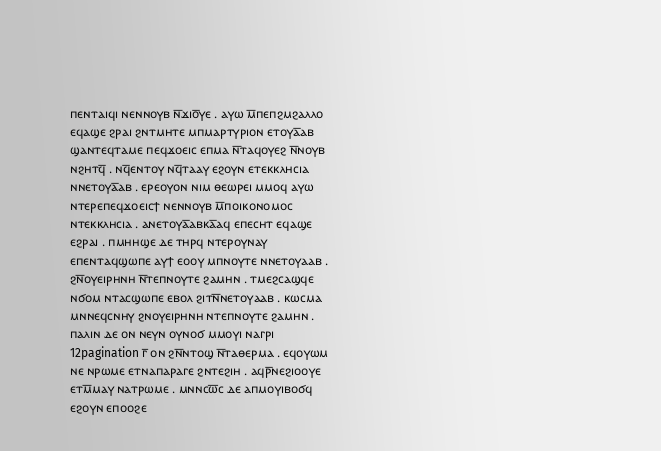ⲡⲉⲛⲧⲁⲓϥⲓ ⲛⲉⲛⲛⲟⲩⲃ ⲛ︦ϫⲓⲟ︦ⲩⲉ . ⲁⲩⲱ ⲙ︦ⲡⲉⲡϩⲙϩⲁⲗⲗⲟ ⲉϥⲁϣⲉ ϩⲣⲁⲓ ϩⲛⲧⲙⲏⲧⲉ ⲙⲡⲙⲁⲣⲧⲩⲣⲓⲟⲛ ⲉⲧⲟⲩⲁ︦ⲁⲃ ϣⲁⲛⲧⲉϥⲧⲁⲙⲉ ⲡⲉϥϫⲟⲉⲓⲥ ⲉⲡⲙⲁ ⲛ︦ⲧⲁϥⲟⲩⲉϩ ⲛ︦ⲛⲟⲩⲃ ⲛϩⲏⲧϥ︦ . ⲛϥ︦ⲉⲛⲧⲟⲩ ⲛϥ︦ⲧⲁⲁⲩ ⲉϩⲟⲩⲛ ⲉⲧⲉⲕⲕⲗⲏⲥⲓⲁ ⲛⲛⲉⲧⲟⲩⲁ︦ⲁⲃ . ⲉⲣⲉⲟⲩⲟⲛ ⲛⲓⲙ ⲑⲉⲱⲣⲉⲓ ⲙⲙⲟϥ ⲁⲩⲱ ⲛⲧⲉⲣⲉⲡⲉϥϫⲟⲉⲓⲥϯ ⲛⲉⲛⲛⲟⲩⲃ ⲙ︦ⲡⲟⲓⲕⲟⲛⲟⲙⲟⲥ ⲛⲧⲉⲕⲕⲗⲏⲥⲓⲁ . ⲁⲛⲉⲧⲟⲩⲁ︦ⲁⲃⲕⲁ︦ⲁϥ ⲉⲡⲉⲥⲏⲧ ⲉϥⲁϣⲉ ⲉϩⲣⲁⲓ . ⲡⲙⲏⲏϣⲉ ⲇⲉ ⲧⲏⲣϥ ⲛⲧⲉⲣⲟⲩⲛⲁⲩ ⲉⲡⲉⲛⲧⲁϥϣⲱⲡⲉ ⲁⲩϯ ⲉⲟⲟⲩ ⲙⲡⲛⲟⲩⲧⲉ ⲛⲛⲉⲧⲟⲩⲁⲁⲃ . ϩⲛ︦ⲟⲩⲉⲓⲣⲏⲛⲏ ⲛ︦ⲧⲉⲡⲛⲟⲩⲧⲉ ϩⲁⲙⲏⲛ . ⲧⲙⲉϩⲥⲁϣϥⲉ ⲛϭⲟⲙ ⲛⲧⲁⲥϣⲱⲡⲉ ⲉⲃⲟⲗ ϩⲓⲧⲛ︦ⲛⲉⲧⲟⲩⲁⲁⲃ . ⲕⲱⲥⲙⲁ ⲙⲛⲛⲉϥⲥⲛⲏⲩ ϩⲛⲟⲩⲉⲓⲣⲏⲛⲏ ⲛⲧⲉⲡⲛⲟⲩⲧⲉ ϩⲁⲙⲏⲛ . ⲡⲁⲗⲓⲛ ⲇⲉ ⲟⲛ ⲛⲉⲩⲛ ⲟⲩⲛⲟϭ ⲙⲙⲟⲩⲓ ⲛⲁⲅⲣⲓ
12pagination ⲅ︦ ⲟⲛ ϩⲛ︦ⲛⲧⲟϣ ⲛ︦ⲧⲁⲑⲉⲣⲙⲁ . ⲉϥⲟⲩⲱⲙ ⲛⲉ ⲛⲣⲱⲙⲉ ⲉⲧⲛⲁⲡⲁⲣⲁⲅⲉ ϩⲛⲧⲉϩⲓⲏ . ⲁϥⲣ︦ⲛⲉϩⲓⲟⲟⲩⲉ ⲉⲧⲙ︦ⲙⲁⲩ ⲛⲁⲧⲣⲱⲙⲉ . ⲙⲛⲛⲥⲱ︦ⲥ ⲇⲉ ⲁⲡⲙⲟⲩⲓⲃⲟϭϥ ⲉϩⲟⲩⲛ ⲉⲡⲟⲟϩⲉ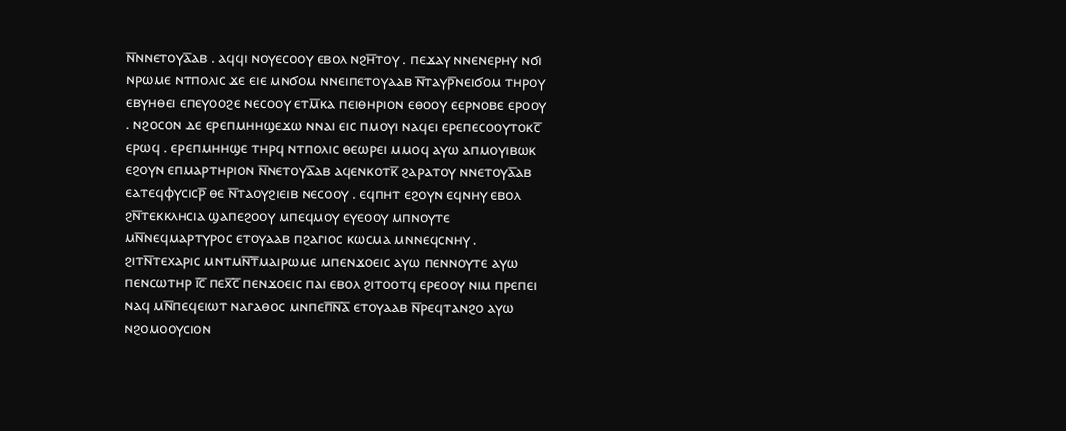ⲛ︦ⲛⲛⲉⲧⲟⲩⲁ︦ⲁⲃ . ⲁϥϥⲓ ⲛⲟⲩⲉⲥⲟⲟⲩ ⲉⲃⲟⲗ ⲛϩⲏ︦ⲧⲟⲩ . ⲡⲉϫⲁⲩ ⲛⲛⲉⲛⲉⲣⲏⲩ ⲛϭⲓ ⲛⲣⲱⲙⲉ ⲛⲧⲡⲟⲗⲓⲥ ϫⲉ ⲉⲓⲉ ⲙⲛϭⲟⲙ ⲛⲛⲉⲓⲡⲉⲧⲟⲩⲁⲁⲃ ⲛ︦ⲧⲁⲩⲣ︦ⲛⲉⲓϭⲟⲙ ⲧⲏⲣⲟⲩ ⲉⲃⲩⲏⲑⲉⲓ ⲉⲡⲉⲩⲟⲟϩⲉ ⲛⲉⲥⲟⲟⲩ ⲉⲧⲙ︦ⲕⲁ ⲡⲉⲓⲑⲏⲣⲓⲟⲛ ⲉⲑⲟⲟⲩ ⲉⲉⲣⲛⲟⲃⲉ ⲉⲣⲟⲟⲩ . ⲛϩⲟⲥⲟⲛ ⲇⲉ ⲉⲣⲉⲡⲙⲏⲏϣⲉϫⲱ ⲛⲛⲁⲓ ⲉⲓⲥ ⲡⲙⲟⲩⲓ ⲛⲁϥⲉⲓ ⲉⲣⲉⲡⲉⲥⲟⲟⲩⲧⲟⲕⲥ︦ ⲉⲣⲱϥ . ⲉⲣⲉⲡⲙⲏⲏϣⲉ ⲧⲏⲣϥ ⲛⲧⲡⲟⲗⲓⲥ ⲑⲉⲱⲣⲉⲓ ⲙⲙⲟϥ ⲁⲩⲱ ⲁⲡⲙⲟⲩⲓⲃⲱⲕ ⲉϩⲟⲩⲛ ⲉⲡⲙⲁⲣⲧⲏⲣⲓⲟⲛ ⲛ︦ⲛⲉⲧⲟⲩⲁ︦ⲁⲃ ⲁϥⲉⲛⲕⲟⲧⲕ︦ ϩⲁⲣⲁⲧⲟⲩ ⲛⲛⲉⲧⲟⲩⲁ︦ⲁⲃ ⲉⲁⲧⲉϥⲫⲩⲥⲓⲥⲣ︦ ⲑⲉ ⲛ︦ⲧⲁⲟⲩϩⲓⲉⲓⲃ ⲛⲉⲥⲟⲟⲩ . ⲉϥⲡⲏⲧ ⲉϩⲟⲩⲛ ⲉϥⲛⲏⲩ ⲉⲃⲟⲗ ϩⲛ︦ⲧⲉⲕⲕⲗⲏⲥⲓⲁ ϣⲁⲡⲉϩⲟⲟⲩ ⲙⲡⲉϥⲙⲟⲩ ⲉⲩⲉⲟⲟⲩ ⲙⲡⲛⲟⲩⲧⲉ ⲙⲛ︦ⲛⲉϥⲙⲁⲣⲧⲩⲣⲟⲥ ⲉⲧⲟⲩⲁⲁⲃ ⲡϩⲁⲅⲓⲟⲥ ⲕⲱⲥⲙⲁ ⲙⲛⲛⲉϥⲥⲛⲏⲩ . ϩⲓⲧⲛ︦ⲧⲉⲭⲁⲣⲓⲥ ⲙⲛⲧⲙⲛ︦ⲧ︦ⲙⲁⲓⲣⲱⲙⲉ ⲙⲡⲉⲛϫⲟⲉⲓⲥ ⲁⲩⲱ ⲡⲉⲛⲛⲟⲩⲧⲉ ⲁⲩⲱ ⲡⲉⲛⲥⲱⲧⲏⲣ ⲓ︦ⲥ︦ ⲡⲉⲭ︦ⲥ︦ ⲡⲉⲛϫⲟⲉⲓⲥ ⲡⲁⲓ ⲉⲃⲟⲗ ϩⲓⲧⲟⲟⲧϥ ⲉⲣⲉⲟⲟⲩ ⲛⲓⲙ ⲡⲣⲉⲡⲉⲓ ⲛⲁϥ ⲙⲛ︦ⲡⲉϥⲉⲓⲱⲧ ⲛⲁⲅⲁⲑⲟⲥ ⲙⲛⲡⲉⲡ︦ⲛ︦ⲁ︦ ⲉⲧⲟⲩⲁⲁⲃ ⲛ︦ⲣⲉϥⲧⲁⲛϩⲟ ⲁⲩⲱ ⲛϩⲟⲙⲟⲟⲩⲥⲓⲟⲛ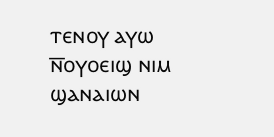ⲧⲉⲛⲟⲩ ⲁⲩⲱ ⲛ︦ⲟⲩⲟⲉⲓϣ ⲛⲓⲙ ϣⲁⲛⲁⲓⲱⲛ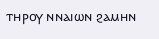ⲧⲏⲣⲟⲩ ⲛⲛⲁⲓⲱⲛ ϩⲁⲙⲏⲛ